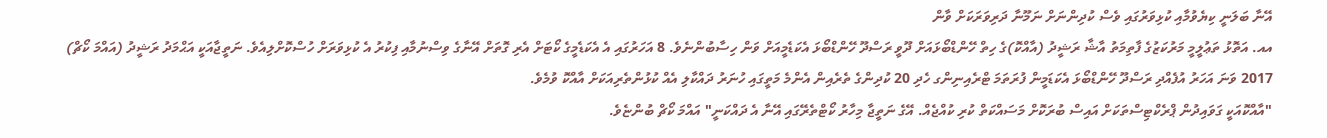އޭނާ ބަލަނީ ކިޔެވުމާއި ކުޅިވަރުގައި ވެސް ކުދިންނަށް ނަމޫނާ ދަރިވަރަކަށް ވާން
އއ. އަތޮޅު ތަޢުލީމީ މަރުކަޒުގެ ފާތިމަތު އާޝާ ރަޝީދު (އާއްކޮ)ގެ ހިތް ހޭންޑްބޯޅައަށް ދޫވީ ރަސްދޫ ހޭންޑްބޯޅަ އެކަޑެމީއަށް ވަން ހިސާބުންނެވެ. 8 އަހަރުގައި އެ އެކަޑެމީގެ ކޯޓަށް އެރި ގޮތަށް އޭނާގެ ވިސްނުމާއި ފިކުރު އެ ކުޅިވަރަށް ހުސްކޮށްލިއެވެ. ނަތީޖާއަކީ އަޙްމަދު ރަޝީދު (އައްމަ ކޯޗް) 2017 ވަނަ އަހަރު އުފެއްދި ރަސްދޫ ހޭންޑްބޯޅަ އެކަޑަމީން ފުރަތަމަ ޓްރެއިނިންގ ހެދި 20 ކުދިންގެ ތެރެއިން އެންމެ މަތީގައި ހުނަރު ދައްކާލި އެއް ކުޅުންތެރިއަކަށް އާއްކޮ ވުމެވެ.
"އާއްކޮއަކީ ގަވައިދުން ޕްރެކްޓިސްތަކަށް އައިސް ބުރަކޮށް މަސައްކަތް ކުރި ކުއްޖެއް. އޭގެ ނަތީޖާ މިހާރު ކޯޓްތެރޭގައި އޭނާ އެ ދައްކަނީ" އައްމަ ކޯޗް ބުންޏެވެ.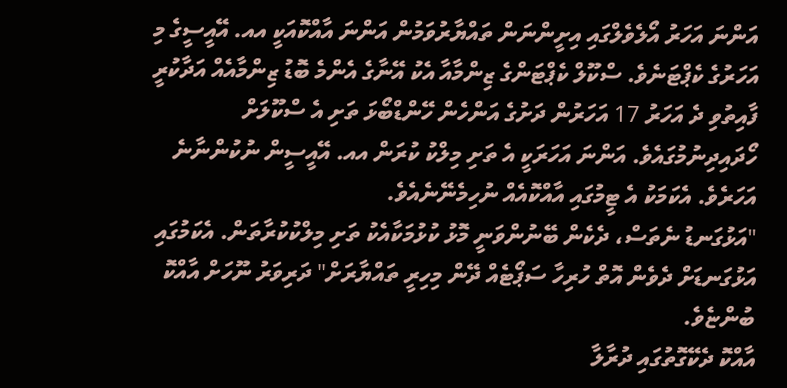އަންނަ އަހަރު އޯލެވެލްގައި އިށީންނަން ތައްޔާރުވަމުން އަންނަ އާއްކޮއަކީ އއ. އޭއީސީގެ މި އަހަރުގެ ކެޕްޓަނެވެ. ސްކޫލް ކެޕްޓަންގެ ޒިންމާއާ އެކު އޭނާގެ އެންމެ ބޮޑު ޒިންމާއެއް އަދާކުރީ ފާއިތުވި ދެ އަހަރު 17 އަހަރުން ދަށުގެ އަންހެން ހޭންޑްބޯޅަ ތަށި އެ ސްކޫލަށް ހޯދައިދިނުމުގައެވެ. އަންނަ އަހަރަކީ އެ ތަށި މިލްކު ކުރަން އއ. އޭއީސީން ނުކުންނާނެ އަހަރެވެ. އެކަމަކު އެ ޓީމުގައި އާއްކޮއެއް ނުހިމެނޭނެއެވެ.
"އަޅުގަނޑު ނެތަސް، ދެކެން ބޭނުންވަނީ މޮޅު ކުޅުމަކާއެކު ތަށި މިލްކުކުރާތަން. އެކަމުގައި އަޅުގަނޑަށް ދެވެން އޮތް ހުރިހާ ސަޕޯޓެއް ދޭން މިހިރީ ތައްޔާރަށް" ދަރިވަރު ނޫހަށް އާއްކޮ ބުންޏެވެ.
އާއްކޮ ދެކޭގޮތުގައި ދުރާލާ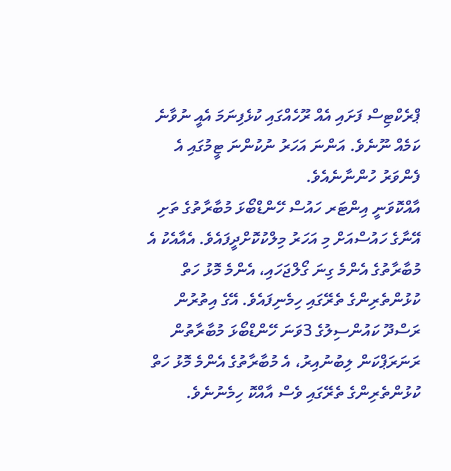ޕްރެކްޓިސް ފަށައި އެއް ރޫހެއްގައި ކުޅެފިނަމަ އެއީ ނުވާނެ ކަމެއް ނޫނެވެ. އަންނަ އަހަރު ނުކުންނަ ޓީމުގައި އެ ފެންވަރު ހުންނާނެއެވެ.
އާއްކޮވަނީ އިންޓަރ ހައުސް ހޭންޑްބޯޅަ މުބާރާތުގެ ތަށި އޭނާގެ ހައުސްއަށް މި އަހަރު މިލްކުކޮށްދީފައެވެ. އެއާއެކު އެ މުބާރާތުގެ އެންމެ ގިނަ ގޯލްޖަހައި، އެންމެ މޮޅު ހަތް ކުޅުންތެރިންގެ ތެރޭގައި ހިމެނިފައެވެ. އޭގެ އިތުރުން ރަސްދޫ ކައުންސިލުގެ 3ވަނަ ހޭންޑްބޯޅަ މުބާރާތުން ރަނަރަޕްކަން ލިބުނުއިރު، އެ މުބާރާތުގެ އެންމެ މޮޅު ހަތް ކުޅުންތެރިންގެ ތެރޭގައި ވެސް އާއްކޮ ހިމެނުނެވެ.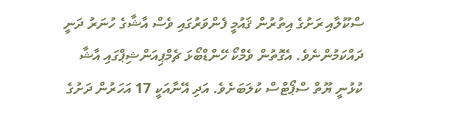ސްކޫލާއި ރަށުގެ އިތުރުން ޤައުމީ ފެންވަރުގައި ވެސް އާޝާގެ ހުނަރު ދަނީ ދައްކަމުންނެވެ. އެގޮތުން ވެމްކޯ ހޭންޑްބޯޅަ ޗެމްޕިއަންޝިޕްގައި އާޝާ ކުޅުނީ ޔޫތް ސްޕޯޓްސް ކުލަބަށެވެ. އަދި އޭނާއަކީ 17 އަހަރުން ދަށުގެ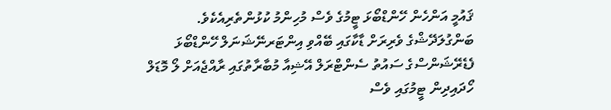ޤައުމީ އަންހެން ހޭންޑްބޯޅަ ޓީމުގެ ވެސް މުހިންމު ކުޅުންތެރިއެކެވެ. ބަންގުލަދޭޝްގެ ވެރިރަށް ޑާކާގައި ބޭއްވި އިންޓަރނޭޝަނަލް ހޭންޑްބޯޅަ ފެޑެރޭޝަންސްގެ ސައުތު ސެންޓްރަލް އޭޝިއާ މުބާރާތުގައި ރާއްޖެއަށް ލޯ މޮޑަލް ހޯދައިދިން ޓީމުގައި ވެސް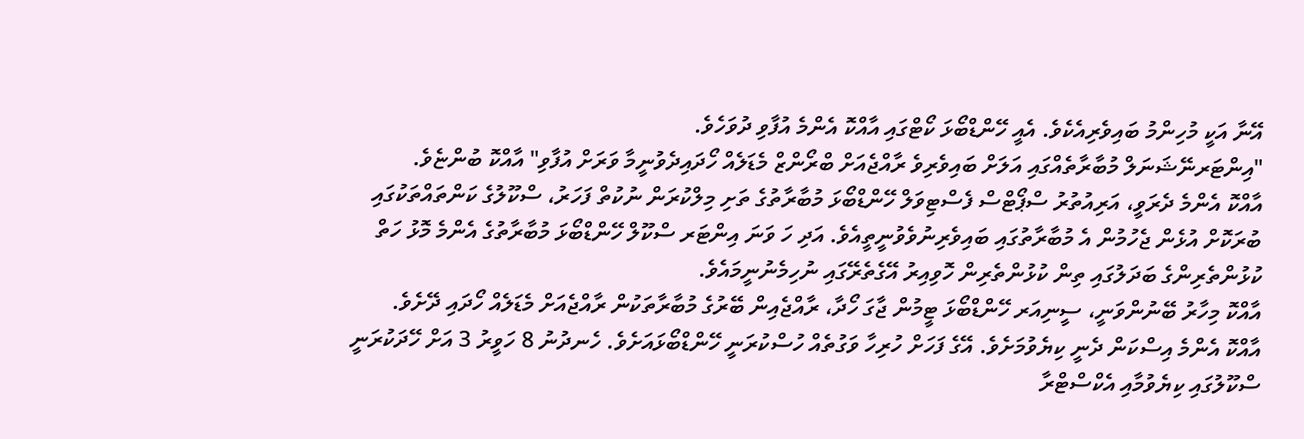އޭނާ އަކީ މުހިންމު ބައިވެރިއެކެވެ. އެއީ ހޭންޑްބޯޅަ ކޯޓްގައި އާއްކޮ އެންމެ އުފާވި ދުވަހެވެ.
"އިންޓަރނޭޝަނަލް މުބާރާތެއްގައި އަލަށް ބައިވެރިވެ ރާއްޖެއަށް ބްރޯންޒް މެޑަލެއް ހޯދައިދެވުނީމާ ވަރަށް އުފާވި" އާއްކޮ ބުންޏެވެ.
އާއްކޮ އެންމެ ދެރަވީ، އަރިއުތުރު ސްޕޯޓްސް ފެސްޓިވަލް ހޭންޑްބޯޅަ މުބާރާތުގެ ތަށި މިލްކުރަން ނުކުތް ފަހަރު، ސްކޫލުގެ ކަންތައްތަކުގައި ބުރަކޮށް އުޅެން ޖެހުމުން އެ މުބާރާތުގައި ބައިވެރިނުވެވުނީތީއެވެ. އަދި ހަ ވަނަ އިންޓަރ ސްކޫލް ހޭންޑްބޯޅަ މުބާރާތުގެ އެންމެ މޮޅު ހަތް ކުޅުންތެރިންގެ ބަދަލުގައި ތިން ކުޅުންތެރިން ހޮވިއިރު އޭގެތެރޭގައި ނުހިމެނުނީމައެވެ.
އާއްކޮ މިހާރު ބޭނުންވަނީ، ސީނިއަރ ހޭންޑްބޯޅަ ޓީމުން ޖާގަ ހޯދާ، ރާއްޖެއިން ބޭރުގެ މުބާރާތަކުން ރާއްޖެއަށް މެޑަލެއް ހޯދައި ދޭށެވެ.
އާއްކޮ އެންމެ އިސްކަން ދެނީ ކިޔެވުމަށެވެ. އޭގެ ފަހަށް ހުރިހާ ވަގުތެއް ހުސްކުރަނީ ހޭންޑްބޯޅައަށެވެ. ހެނދުނު 8 ހަވީރު 3 އަށް ހޭދަކުރަނީ ސްކޫލުގައި ކިޔެވުމާއި އެކްސްޓްރާ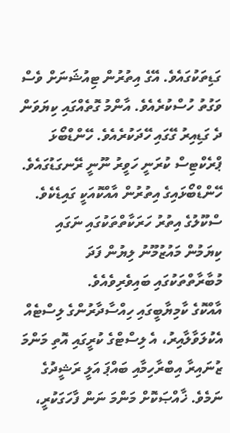ގަޑިތަކުގައެވެ. އޭގެ އިތުރުން ޓިއުޝަނަށް ވެސް ވަގުތު ހުސްކުރެއެވެ. އާންމު ގޮތެއްގައި ކިޔަވަން ދެ ގަޑިއިރު ގޭގައި ހޭދަކުރެއެވެ. ހޭންޑްބޯޅަ ޕްރެކްޓިސް ކުރަނީ ހަވީރު ނޫނީ ރޭނގަޑުގައެވެ.
ހޭންޑްބޯޅައިގެ އިތުރުން އާއްކޮއަކީ ގައިޑެކެވެ. ސްކޫލުގެ އިތުރު ހަރަކާތްތަކުގައި ނަގައި ކިޔަމުން މައުޒުމޫނު ލިޔުން ފަދަ މުބާރާތްތަކުގައި ބައިވެރިވެއެވެ.
އާއްކޮގެ ކާމިޔާބީގައި ހިއްސާދާރުންގެ ލިސްޓެއް އެކުލަވާލާއިރު، އެ ލިސްޓްގެ ކުރީގައި އޮތި މަންމަ ޒުނައިރާ އިބްރާހިމާއި ބައްޕަ އަލީ ރަޝީދުގެ ނަމެވެ. ޚާއްޞަކޮށް މަންމަ ނަން ފާހަގަކުރީ،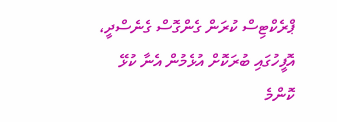ޕްރެކްޓިސް ކުރަން ގެންގޮސް ގެނެސްދީ، އޮފީހުގައި ބުރަކޮށް އުޅެމުން އެނާ ކުޅޭ ކޮންމެ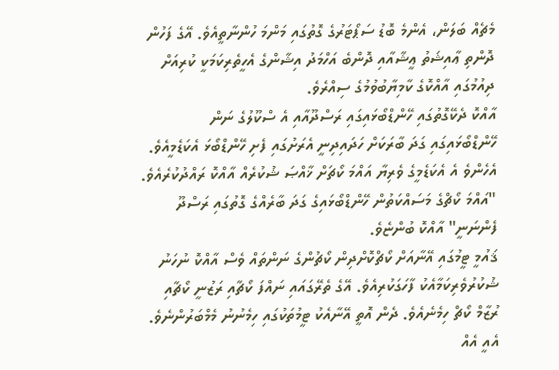މެޗެއް ބަލަން، އެންމެ ބޮޑު ސަޕޯޓަރުގެ ގޮތުގައި މަންމަ ހުންނާތީއެވެ. އޭގެ ފަހުން ދޮންތި ޢާއިޝަތު ޢީޝާއާއި ދޮންބެ އަހްމަދު އިޝާންގެ އެހީތެރިކަމަކީ ކުރިއަށް ދިއުމުގައި އާއްކޮގެ ކާމިޔާބުވުމުގެ ސިއްރެވެ.
އާއްކޮ ދެކޭގޮތުގައި ހޭންޑްބޯޅައިގައި ރަސްދޫއާއި އެ ސްކޫލުގެ ނަން ހޭންޑްބޯޅައިގައި ގަދަ ބާރަކަށް ހަދައިދިނީ އެރަށުގައި ފެށި ހޭންޑްބޯޅަ އެކަޑެމީއެވެ. އެހެންވެ އެ އެކަޑެމީގެ ވެރިޔާ އައްމަ ކޯޗަށް ޚާއްޞަ ޝުކުރެއް އާއްކޮ ރައްދުކުރެއެވެ.
"އައްމަ ކޯޗްގެ މަސައްކަތުން ހޭންޑްބޯޅައިގެ ގަދަ ބާރެއްގެ ގޮތުގައި ރަސްދޫ ފެންނަނީ" އާއްކޮ ބުންޏެވެ.
ޤައުމީ ޓީމުގައި އޭނާއަށް ކޯޗްކޮށްދިން ކޯޗުންގެ ނަންތައް ވެސް އާއްކޮ ނުހަނު ޝުކުރުވެރިކަމާއެކު ފާހަގަކުރިއެވެ. އޭގެ ތެރޭގައައި ނައްފަ ކޯޗާއި ރަޒުނީ ކޯޗާއި ރުޒާމް ކޯޗް ހިމެނެއެވެ. ދެން އޮތީ އޭނާއެކު ޓީމުތަކުގައި ހިމެނުނު މެމްބަރުންނެވެ. އެއީ އެއް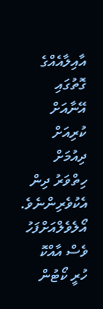އާއިލާއެއްގެ ގޮތުގައި އޭނާއަށް ކުރިއަށް ދިއުމަށް ހިތްވަރު ދިން އެކުވެރިންނެވެ.
އޯލެވެލްއަށްފަހު ވެސް އާއްކޮ ހުރީ ކޯޓުން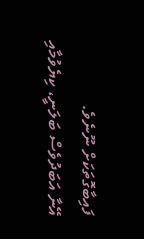ފައިބާގޮތަކަށް ނޫނެވެ.
އޭނާ އަބަދުވެސް ބަލަނީ، ކިޔެވުމާއި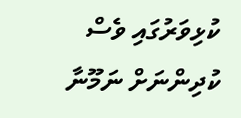ކުޅިވަރުގައި ވެސް ކުދިންނަށް ނަމޫނާ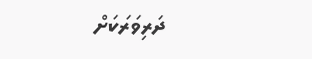ދަރިވަރަކަށް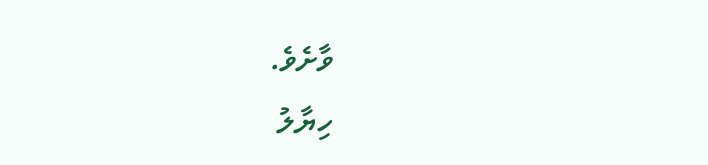ވާށެވެ.
ހިޔާލު